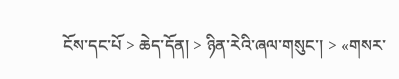ངོས་དང་པོ > ཆེད་དོན། > ཉིན་རེའི་ཞལ་གསུང་། > «གསར་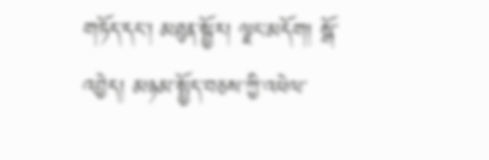གཏོད་དང་། མཐུན་སྦྱོར། ལྗང་མདོག། སྒོ་འབྱེད། མཉམ་སྤྱོད་བཅས་ཀྱི་འཕེལ་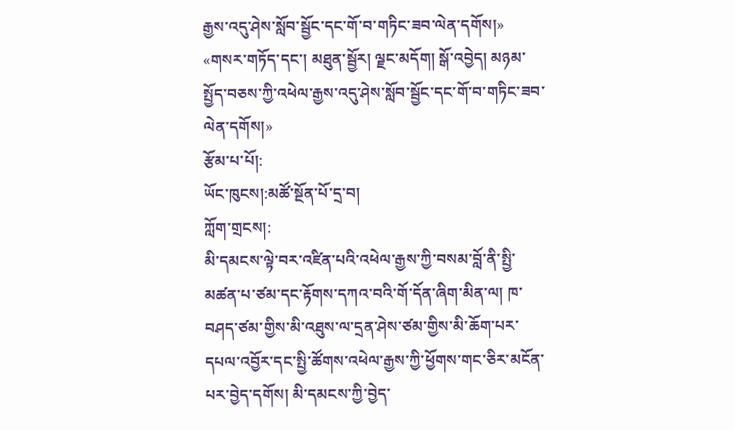རྒྱས་འདུ་ཤེས་སློབ་སྦྱོང་དང་གོ་བ་གཏིང་ཟབ་ལེན་དགོས།»
«གསར་གཏོད་དང་། མཐུན་སྦྱོར། ལྗང་མདོག། སྒོ་འབྱེད། མཉམ་སྤྱོད་བཅས་ཀྱི་འཕེལ་རྒྱས་འདུ་ཤེས་སློབ་སྦྱོང་དང་གོ་བ་གཏིང་ཟབ་ལེན་དགོས།»
རྩོམ་པ་པོ།:
ཡོང་ཁུངས།:མཚོ་སྔོན་པོ་དྲ་བ།
ཀློག་གྲངས།:
མི་དམངས་ལྟེ་བར་འཛིན་པའི་འཕེལ་རྒྱས་ཀྱི་བསམ་བློ་ནི་སྤྱི་མཚན་པ་ཙམ་དང་རྟོགས་དཀའ་བའི་གོ་དོན་ཞིག་མིན་ལ། ཁ་བཤད་ཙམ་གྱིས་མི་འཐུས་ལ་དྲན་ཤེས་ཙམ་གྱིས་མི་ཆོག་པར་དཔལ་འབྱོར་དང་སྤྱི་ཚོགས་འཕེལ་རྒྱས་ཀྱི་ཕྱོགས་གང་ཅིར་མངོན་པར་བྱེད་དགོས། མི་དམངས་ཀྱི་བྱེད་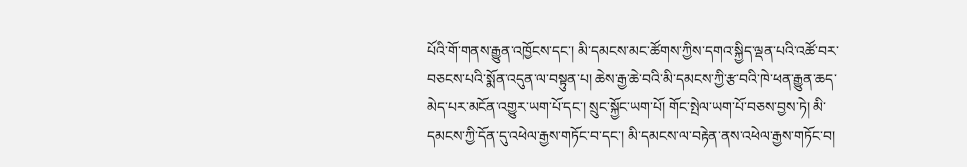པོའི་གོ་གནས་རྒྱུན་འཁྱོངས་དང་། མི་དམངས་མང་ཚོགས་ཀྱིས་དགའ་སྐྱིད་ལྡན་པའི་འཚོ་བར་བཅངས་པའི་སྨོན་འདུན་ལ་བསྟུན་པ། ཆེས་རྒྱ་ཆེ་བའི་མི་དམངས་ཀྱི་རྩ་བའི་ཁེ་ཕན་རྒྱུན་ཆད་མེད་པར་མངོན་འགྱུར་ཡག་པོ་དང་། སྲུང་སྐྱོང་ཡག་པོ། གོང་སྤེལ་ཡག་པོ་བཅས་བྱས་ཏེ། མི་དམངས་ཀྱི་དོན་དུ་འཕེལ་རྒྱས་གཏོང་བ་དང་། མི་དམངས་ལ་བརྟེན་ནས་འཕེལ་རྒྱས་གཏོང་བ།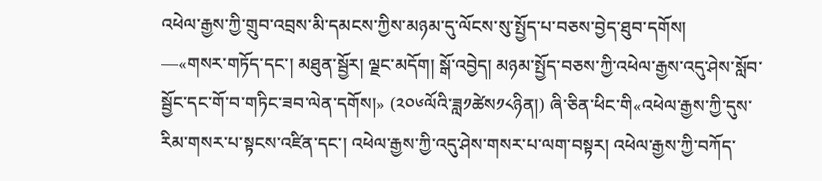འཕེལ་རྒྱས་ཀྱི་གྲུབ་འབྲས་མི་དམངས་ཀྱིས་མཉམ་དུ་ལོངས་སུ་སྤྱོད་པ་བཅས་བྱེད་ཐུབ་དགོས།
—«གསར་གཏོད་དང་། མཐུན་སྦྱོར། ལྗང་མདོག། སྒོ་འབྱེད། མཉམ་སྤྱོད་བཅས་ཀྱི་འཕེལ་རྒྱས་འདུ་ཤེས་སློབ་སྦྱོང་དང་གོ་བ་གཏིང་ཟབ་ལེན་དགོས།» (༢༠༦ལོའི་ཟླ༡ཚེས༡༨ཉིན།) ཞི་ཅིན་ཕིང་གི«འཕེལ་རྒྱས་ཀྱི་དུས་རིམ་གསར་པ་སྟངས་འཛིན་དང་། འཕེལ་རྒྱས་ཀྱི་འདུ་ཤེས་གསར་པ་ལག་བསྟར། འཕེལ་རྒྱས་ཀྱི་བཀོད་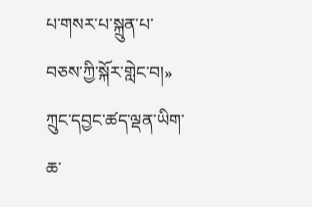པ་གསར་པ་སྐྲུན་པ་བཅས་ཀྱི་སྐོར་གླེང་བ།» ཀྲུང་དབྱང་ཚད་ལྡན་ཡིག་ཆ་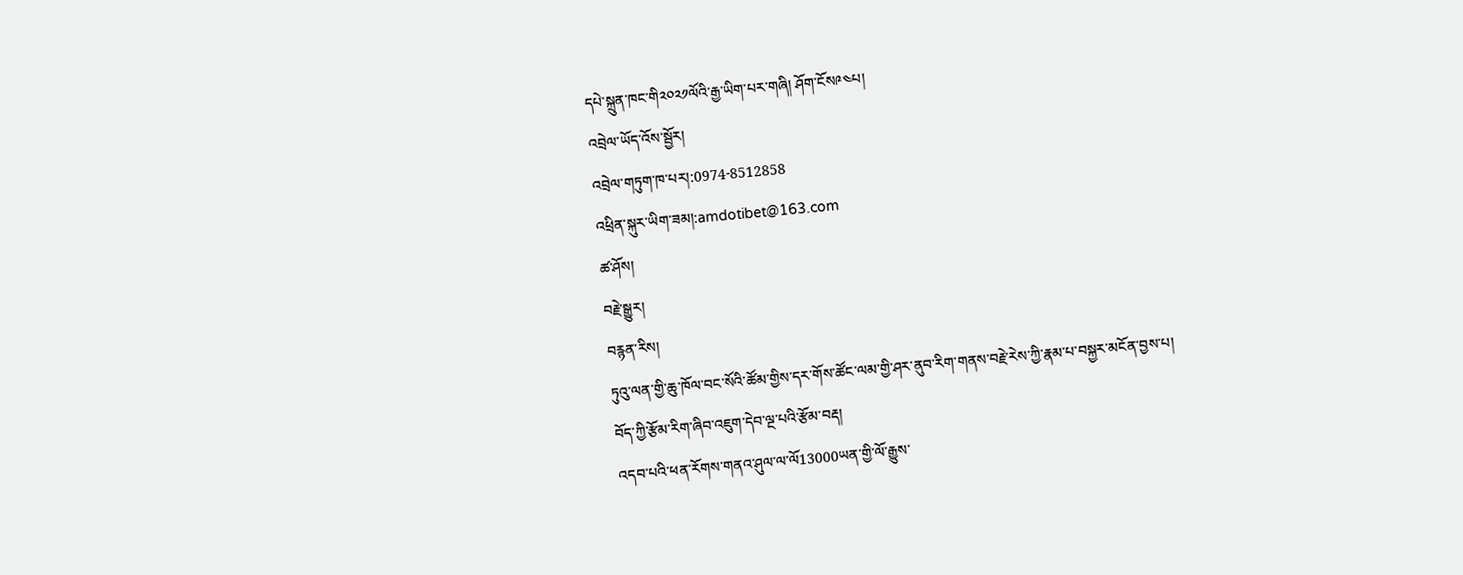དཔེ་སྐྲུན་ཁང་གི༢༠༢༡ལོའི་རྒྱ་ཡིག་པར་གཞི། ཤོག་ངོས༩༤པ།
འབྲེལ་ཡོད་འོས་སྦྱོར།
འབྲེལ་གཏུག་ཁ་པར།:0974-8512858
འཕྲིན་སྐུར་ཡིག་ཟམ།:amdotibet@163.com
ཚ་ཤོས།
བརྗེ་སྒྱུར།
བརྙན་རིས།
ཏུའུ་ལན་གྱི་ཆུ་ཁོལ་བང་སོའི་ཚོམ་གྱིས་དར་གོས་ཚོང་ལམ་གྱི་ཤར་ནུབ་རིག་གནས་བརྗེ་རེས་ཀྱི་རྣམ་པ་བསྐྱར་མངོན་བྱས་པ།
བོད་ཀྱི་རྩོམ་རིག་ཞིབ་འཇུག་དེབ་ལྔ་པའི་རྩོམ་བརྡ།
འདབ་པའི་ཕན་རོགས་གནའ་ཤུལ་ལ་ལོ13000ཡན་གྱི་ལོ་རྒྱུས་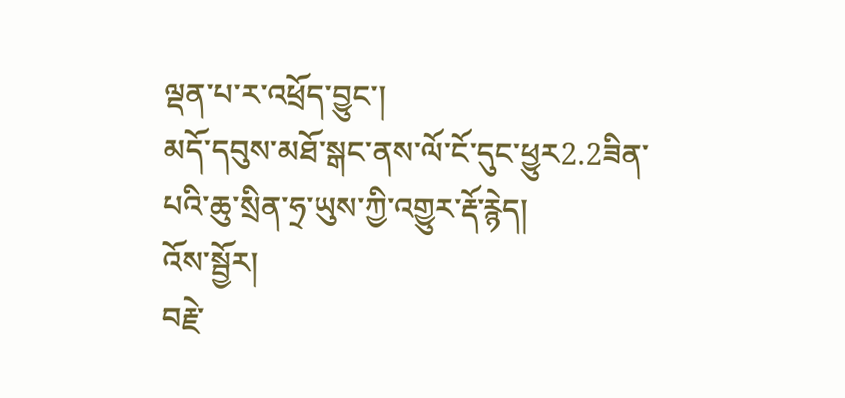ལྡན་པ་ར་འཕྲོད་བྱུང་།
མདོ་དབུས་མཐོ་སྒང་ནས་ལོ་ངོ་དུང་ཕྱུར2.2ཟིན་པའི་ཆུ་སྲིན་ཧྲ་ཡུས་ཀྱི་འགྱུར་རྡོ་རྙེད།
འོས་སྦྱོར།
བརྗེ་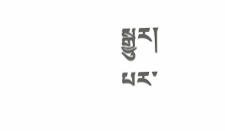སྒྱུར།
པར་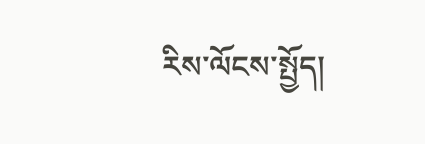རིས་ལོངས་སྤྱོད།